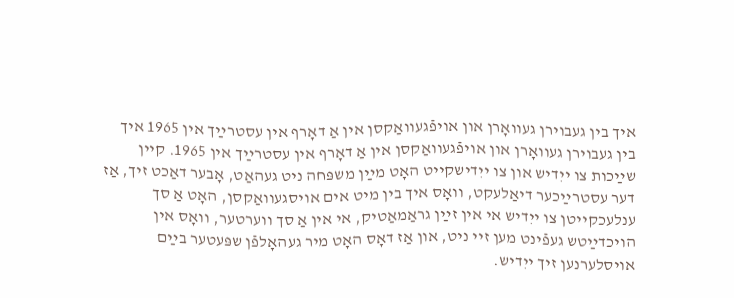איך בין געבוירן געוואָרן און אויפֿגעוואַקסן אין אַ דאָרף אין עסטרײַך אין 1965 איך בין געבוירן געוואָרן און אויפֿגעוואַקסן אין אַ דאָרף אין עסטרײַך אין 1965. קיין שײַכות צו ייִדיש און צו ייִדישקייט האָט מײַן משפּחה ניט געהאַט, אָבער דאַכט זיך, אַז דער עסטרײַכער דיאַלעקט, וואָס איך בין מיט אים אויסגעוואַקסן, האָט אַ סך ענלעכקייטן צו ייִדיש אי אין זײַן גראַמאַטיק, אי אין אַ סך ווערטער, וואָס אין הויכדײַטש געפֿינט מען זיי ניט, און אַז דאָס האָט מיר געהאָלפֿן שפּעטער בײַם אויסלערנען זיך ייִדיש.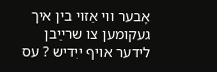אָבער ווי אַזוי בין איך געקומען צו שרײַבן לידער אויף ייִדיש ? עס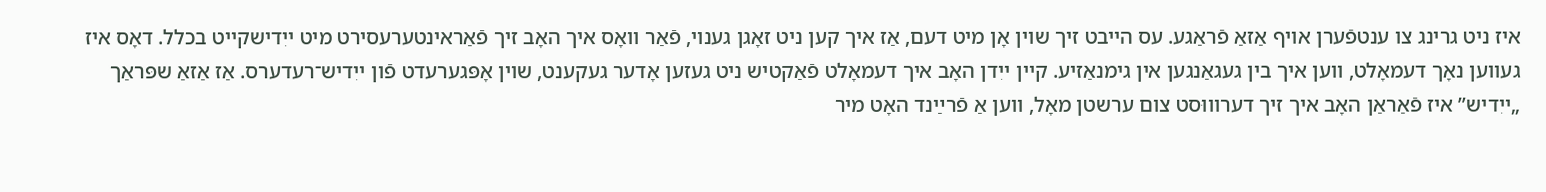איז ניט גרינג צו ענטפֿערן אויף אַזאַ פֿראַגע. עס הייבט זיך שוין אָן מיט דעם, אַז איך קען ניט זאָגן גענוי, פֿאַר וואָס איך האָב זיך פֿאַראינטערעסירט מיט ייִדישקייט בכלל. דאָס איז געווען נאָך דעמאָלט, ווען איך בין געגאַנגען אין גימנאַזיע. קיין ייִדן האָב איך דעמאָלט פֿאַקטיש ניט געזען אָדער געקענט, שוין אָפּגערעדט פֿון ייִדיש־רעדערס. אַז אַזאַ שפּראַך „ייִדיש” איז פֿאַראַן האָב איך זיך דערוווּסט צום ערשטן מאָל, ווען אַ פֿרײַנד האָט מיר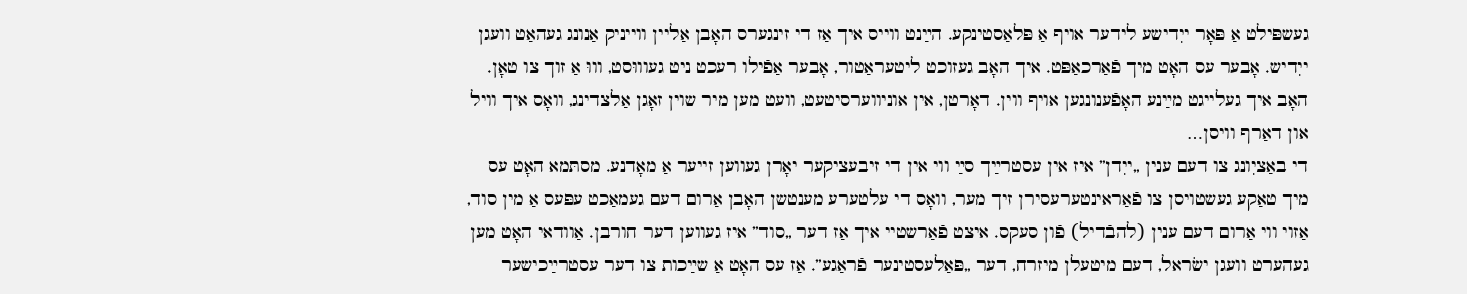געשפּילט אַ פּאָר ייִדישע לידער אויף אַ פּלאַסטינקע. הײַנט ווייס איך אַז די זינגערס האָבן אַליין ווייניק אַנונג געהאַט וועגן ייִדיש. אָבער עס האָט מיך פֿאַרכאַפּט. איך האָב געזוכט ליטעראַטור, אָבער אַפֿילו רעכט ניט געוווּסט, וווּ אַ זוך צו טאָן. האָב איך געלייגט מײַנע האָפֿענונגען אויף ווין. דאָרטן, אין אוניווערסיטעט, וועט מען מיר שוין זאָגן אַלצדינג, וואָס איך וויל און דאַרף וויסן…
די באַציִונג צו דעם ענין „ייִדן” איז אין עסטרײַך סײַ ווי אין די זיבעציקער יאָרן געווען זייער אַ מאָדנע. מסתּמא האָט עס מיך טאַקע געשטויסן צו פֿאַראינטערעסירן זיך מער, וואָס די עלטערע מענטשן האָבן אַרום דעם געמאַכט עפּעס אַ מין סוד, אַזוי ווי אַרום דעם ענין (להבֿדיל) פֿון סעקס. איצט פֿאַרשטיי איך אַז דער „סוד” איז געווען דער חורבן. אַוודאי האָט מען געהערט וועגן ישׂראל, דעם מיטעלן מיזרח, דער „פּאַלעסטינער פֿראַגע”. אַז עס האָט אַ שײַכות צו דער עסטרײַכישער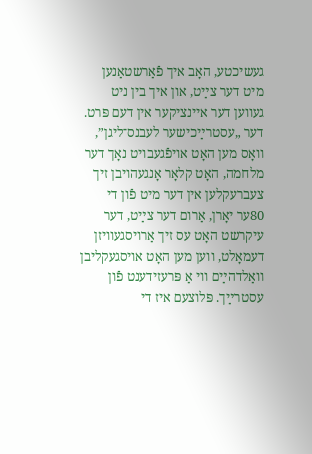געשיכטע, האָב איך פֿאַרשטאַנען מיט דער צײַט, און איך בין ניט געווען דער איינציקער אין דעם פּרט. דער „עסטרײַכישער לעבנס־ליגן”, וואָס מען האָט אויפֿגעבויט נאָך דער מלחמה, האָט קלאָר אָנגעהויבן זיך צעברעקלען אין דער מיט פֿון די 80ער יאָרן, אַרום דער צײַט, דער עיקרשט האָט עס זיך אַרויסגעוויזן דעמאָלט, ווען מען האָט אויסגעקליבן וואַלדהײַם ווי אַ פּרעזידענט פֿון עסטרײַך. פּלוצעם איז די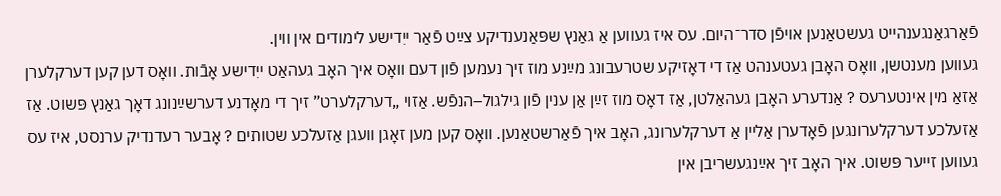פֿאַרגאַנגענהייט געשטאַנען אויפֿן סדר־היום. עס איז געווען אַ גאַנץ שפּאַנענדיקע צײַט פֿאַר ייִדישע לימודים אין ווין.
געווען מענטשן, וואָס האָבן געטענהט אַז די דאָזיקע שטרעבונג מײַנע מוז זיך נעמען פֿון דעם וואָס איך האָב געהאַט ייִדישע אָבֿות. וואָס דען קען דערקלערן אַזאַ מין אינטערעס ? אַנדערע האָבן געהאַלטן, אַז דאָס מוז זײַן אַן ענין פֿון גילגול–הנפֿש. אַזוי „דערקלערט” זיך די מאָדנע דערשײַנונג דאָך גאַנץ פּשוט. אַז אַזעלכע דערקלערונגען פֿאָדערן אַליין אַ דערקלערונג, האָב איך פֿאַרשטאַנען. וואָס קען מען זאָגן וועגן אַזעלכע שטותים ? אָבער רעדנדיק ערנסט, איז עס געווען זייער פּשוט. איך האָב זיך אײַנגעשריבן אין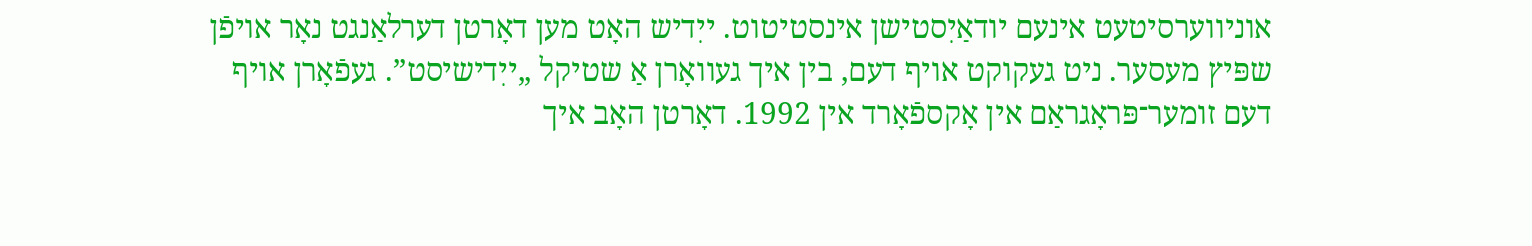אוניווערסיטעט אינעם יודאַיִסטישן אינסטיטוט. ייִדיש האָט מען דאָרטן דערלאַנגט נאָר אויפֿן שפּיץ מעסער. ניט געקוקט אויף דעם, בין איך געוואָרן אַ שטיקל „ייִדישיסט”. געפֿאָרן אויף דעם זומער־פּראָגראַם אין אָקספֿאָרד אין 1992. דאָרטן האָב איך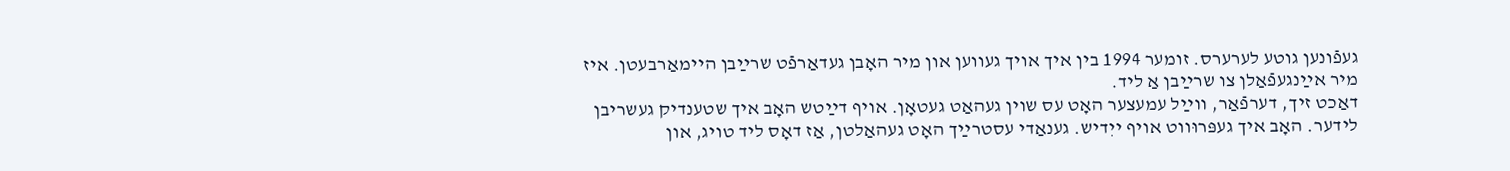געפֿונען גוטע לערערס. זומער 1994 בין איך אויך געווען און מיר האָבן געדאַרפֿט שרײַבן היימאַרבעטן. איז מיר אײַנגעפֿאַלן צו שרײַבן אַ ליד.
דאַכט זיך, דערפֿאַר, ווײַל עמעצער האָט עס שוין געהאַט געטאָן. אויף דײַטש האָב איך שטענדיק געשריבן לידער. האָב איך געפּרוּווט אויף ייִדיש. גענאַדי עסטרײַך האָט געהאַלטן, אַז דאָס ליד טויג, און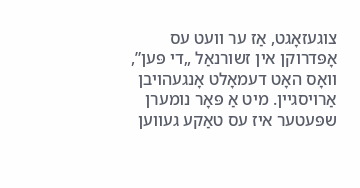צוגעזאָגט, אַז ער וועט עס אָפּדרוקן אין זשורנאַל „די פּען”, וואָס האָט דעמאָלט אָנגעהויבן אַרויסגיין. מיט אַ פּאָר נומערן שפּעטער איז עס טאַקע געווען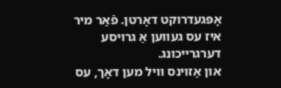אָפּגעדרוקט דאָרטן. פֿאַר מיר איז עס געווען אַ גרויסע דערגרייכונג.
און אַזוינס וויל מען דאָך, עס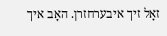זאָל זיך איבערחזרן. האָב איך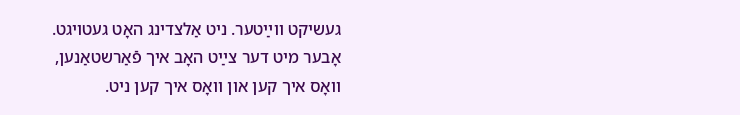געשיקט ווײַטער. ניט אַלצדינג האָט געטויגט. אָבער מיט דער צײַט האָב איך פֿאַרשטאַנען, וואָס איך קען און וואָס איך קען ניט.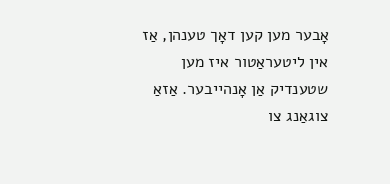אָבער מען קען דאָך טענהן, אַז אין ליטעראַטור איז מען שטענדיק אַן אָנהייבער. אַזאַ צוגאַנג צו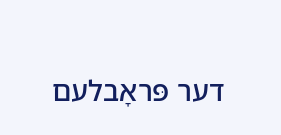דער פּראָבלעם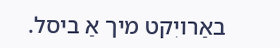באַרויִקט מיך אַ ביסל.